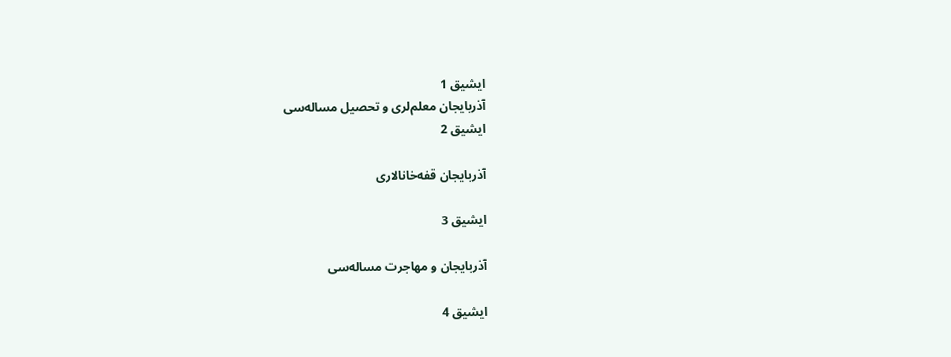ایشیق 1
آذربایجان معلم‌لری و تحصیل مساله‌سی
ایشیق 2

آذربایجان قفه‌خانالاری

ایشیق 3

آذربایجان و مهاجرت مساله‌سی

ایشیق 4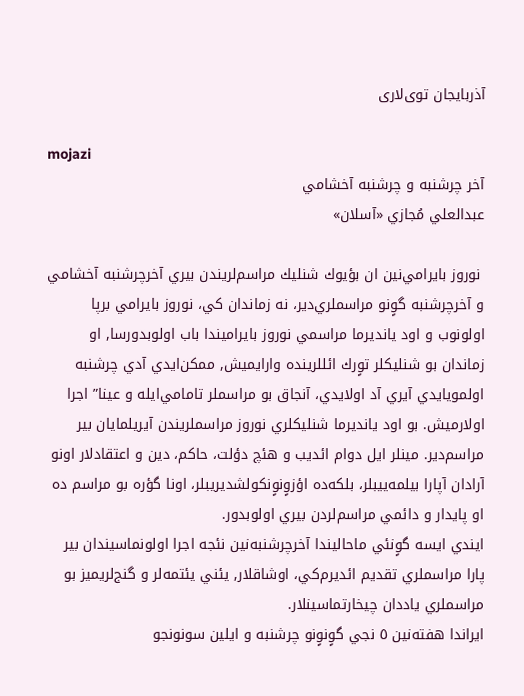آذربایجان توی‌لاری

mojazi
آخر چرشنبه و چرشنبه آخشامي
عبدالعلي مُجازي «آسلان»

 نوروز بايرامي‌نين ان بؤيوك شنليك مراسم‌لريندن بيري آخرچرشنبه آخشامي و آخرچرشنبه گوٍنو مراسملري‌دير،‌ نه زماندان ‌كي، نوروز بايرامي برپا اولونوب و اود يانديرما مراسمي نوروز بايراميندا باب اولوبدورسا, او زماندان بو شنليكلر توٍرك ائللرينده وارايميش, ممكن‌ايدي آدي چرشنبه اولمويايدي آيري آد اولايدي، آنجاق بو مراسملر تامامي‌ايله و عينا” اجرا اولارميش. بو اود يانديرما شنليكلري نوروز مراسملريندن آيريلمايان بير مراسم‌دير. مينلر ‌ايل دوام ائديب و هئچ دؤلت، حاكم، دين و اعتقادلار اونو آرادان آپارا بيلمه‌ييبلر، بلكه‌ده اؤزوٍنوٍنكولشديريبلر، اونا گؤره بو مراسم ده او پايدار و دائمي مراسم‌لردن بيري اولوبدور.
ايندي ايسه گوٍنئي ماحاليندا آخرچرشنبه‌نين نئجه اجرا اولونماسيندان بير پارا مراسملري تقديم ائديرم‌كي، اوشاقلار, يئني يئتمه‌لر و گنج‌لريميز بو مراسملري ياددان چيخارتماسينلار.
ايراندا هفته‌نين ٥ نجي گوٍنوٍنو چرشنبه و ايلين سونونجو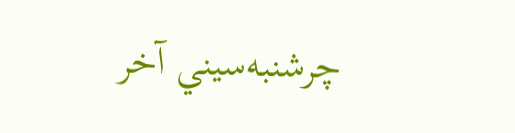چرشنبه‌سيني آخر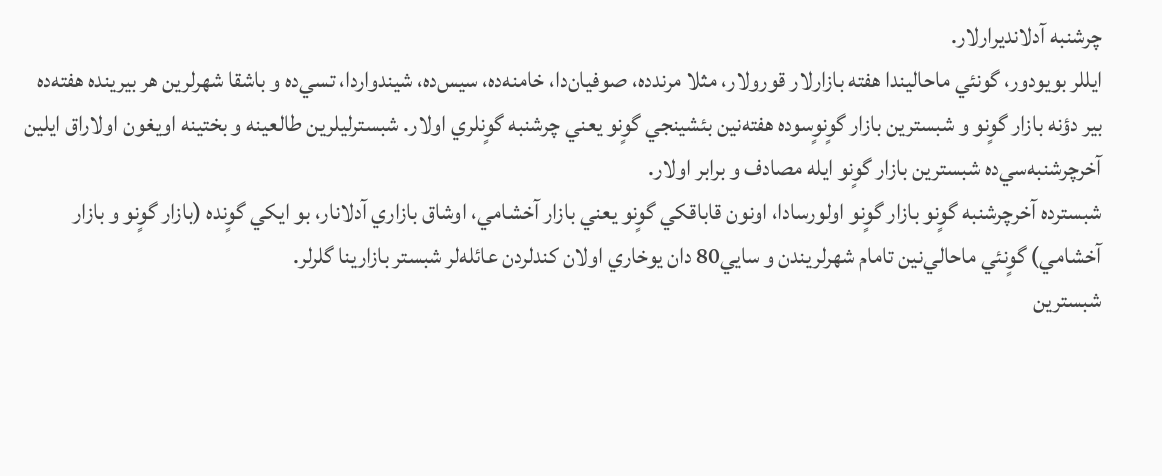چرشنبه آدلانديرارلار.
ايللر بويودور، گونئي ماحاليندا هفته بازارلار قورولار، مثلا مرند‌ده، صوفيان‌دا، خامنه‌ده، سيس‌ده، شيندواردا، تسي‌ده و باشقا شهرلرين هر بيرينده هفته‌ده بير دؤنه بازار گوٍنو و شبسترين بازار گوٍنوٍسوده هفته‌نين بئشينجي گوٍنو يعني چرشنبه گوٍنلري اولار. شبسترليلرين طالعينه و بختينه اويغون اولاراق ايلين آخرچرشنبه‌سي‌ده شبسترين بازار گوٍنو ايله مصادف و برابر اولار.
شبسترده آخرچرشنبه گوٍنو بازار گوٍنو اولورسادا،‌ اونون قاباقكي گوٍنو يعني بازار آخشامي،‌ اوشاق بازاري آدلانار،‌ بو ايكي گوٍنده (بازار گوٍنو و بازار آخشامي) گوٍنئي ماحالي‌نين تامام شهرلريندن و سايي80 دان يوخاري اولان كندلردن عائله‌لر شبستر بازارينا گلرلر.
شبسترين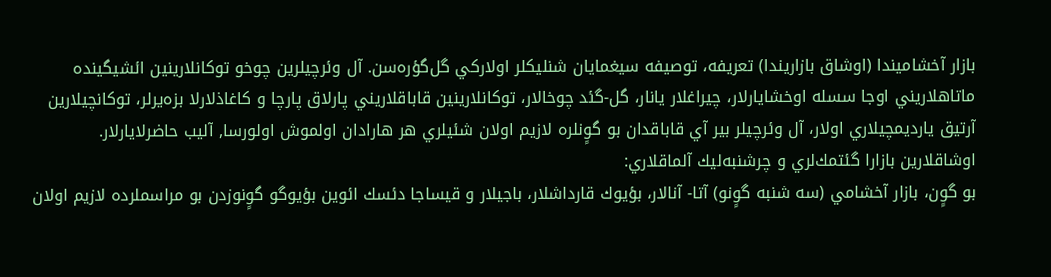بازار آخشاميندا (اوشاق بازاريندا) تعريفه،‌ توصيفه سيغمايان شنليكلر اولاركي گل‌گؤره‌سن. آل وئرچيلرين چوخو توكانلارينين ائشيگينده ماتاهلاريني اوجا سسله اوخشايارلار، چيراغلار يانار،‌ گل-گئد چوخالار، توكانلارينين قاباقلاريني پارلاق پارچا و كاغاذلارلا بزه‌يرلر، توكانچيلارين آرتيق يارديمچيلاري اولار، آل وئرچيلر بير آي قاباقدان بو گوٍنلره لازيم اولان شئيلري هر هارادان اولموش اولورسا, آليب حاضرلايارلار.
اوشاقلارين بازارا گئتمك‌لري و چرشنبه‌ليك آلماقلاري:
بو گوٍن، بازار آخشامي (سه شنبه گوٍنو) آتا- آنالار، بؤيوك قارداشلار، باجيلار و قيساجا دئسك ائوين بؤيوگو گوٍنوزدن بو مراسملرده لازيم اولان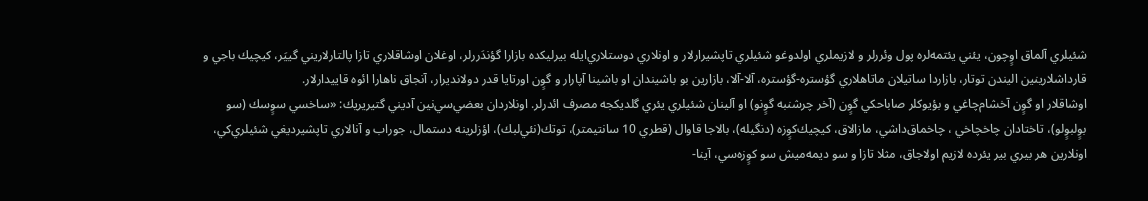شئيلري آلماق اوٍچون، يئني يئتمه‌لره پول وئررلر و لازيملري اولدوغو شئيلري تاپشيرارلار و اونلاري دوستلاري‌ايله بيرليكده بازارا گؤندَررلر، اوغلان اوشاقلاري تازا پالتارلاريني گييَر، كيچيك‌ باجي و قارداشلارينين اليندن توتار، بازاردا ساتيلان ماتاهلاري گؤستره-گؤستره، آلا-آلا، بازارين بو باشيندان او باشينا آپارار و گوٍن اورتايا قدر دولانديرار،‌ آنجاق ناهارا ائوه قاييدارلار.
اوشاقلار او گوٍن آخشام‌چاغي و بؤيوكلر صاباحكي گوٍن (آخر چرشنبه گوٍنو) او آلينان شئيلري يئري گلديكجه مصرف ائدرلر. اونلاردان بعضي‌سي‌نين آديني گتيريريك: «ساخسي سوٍسك (سو بوٍلبوٍلو)، تاختادان چاخچاخي ، چاخماق‌داشي، مازالاق،‌ كيچيك‌كوٍزه (دنگيله)،‌ بالاجا قاوال (قطري 10 سانتيمتر)، توتك(نئي‌لبك)، اؤزلرينه دستمال، جوراب و آنالاري تاپشيرديغي شئيلري‌كي، اونلارين هر بيري بير يئرده لازيم اولاجاق، مثلا تازا و سو‌ ديمه‌ميش سو كوٍزه‌سي، آينا-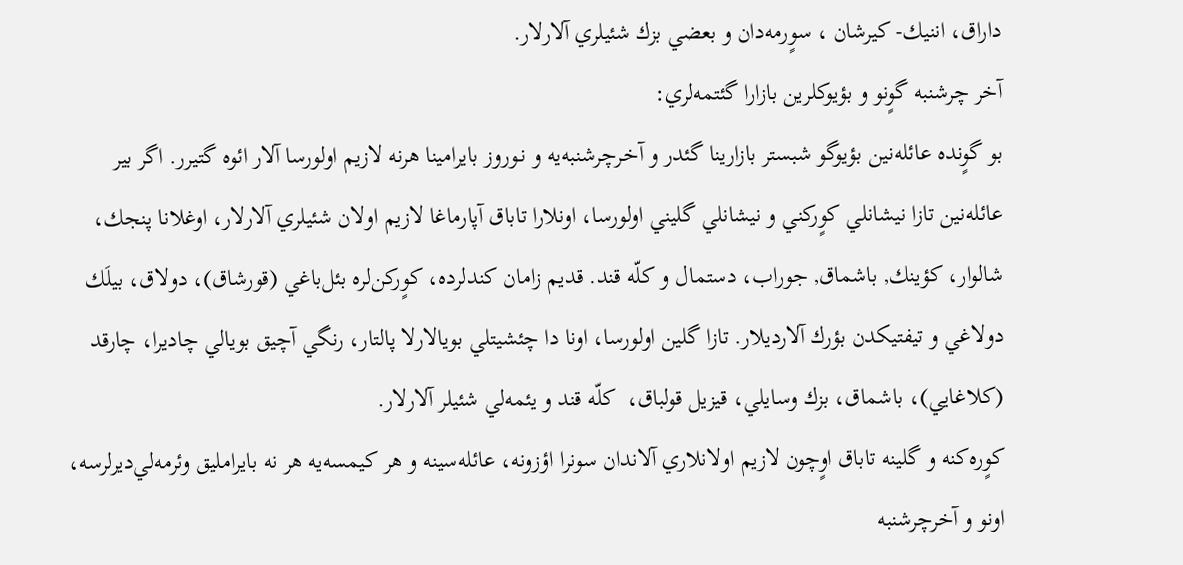داراق، اننيك- كيرشان ، سوٍرمه‌‌دان و بعضي بزك شئيلري آلارلار.
آخر چرشنبه گوٍنو و بؤيوكلرين بازارا گئتمه‌لري‌:
بو گوٍنده عائله‌نين بؤيوگو شبستر بازارينا گئدر و آخـرچرشنبه‌يه و نـوروز بايرامينا هرنه لازيم اولورسا آلار ائوه گتيرر. اگر بير عائله‌نين تازا نيشانلي كوٍركني و نيشانلي گليني اولورسا، اونلارا تاباق آپارماغا لازيم اولان شئيلري آلارلار، اوغلانا پنجك، شالوار، كؤينك, باشماق, جوراب، دستمال و كلّه قند. قديم زامان كندلرده، كوٍركن‌لره بئل‌باغي (قورشاق)، دولاق، بيلَك دولاغي و تيفتيكدن بؤرك آلارديلار. تازا گلين اولورسا، اونا دا چئشيتلي بويالارلا پالتار، رنگي آچيق بويالي چاديرا، چارقد (كلاغايي)، باشماق، بزك وسايلي،‌ قيزيل قولباق،  كلّه قند و يئمه‌لي شئيلر آلارلار.
كوٍره‌كنه و گلينه تاباق اوٍچون لازيم اولانلاري آلاندان سونرا اؤزونه، عائله‌سينه و هر كيمسه‌يه هر نه بايرامليق وئرمه‌لي‌ديرلرسه، اونو و آخرچرشنبه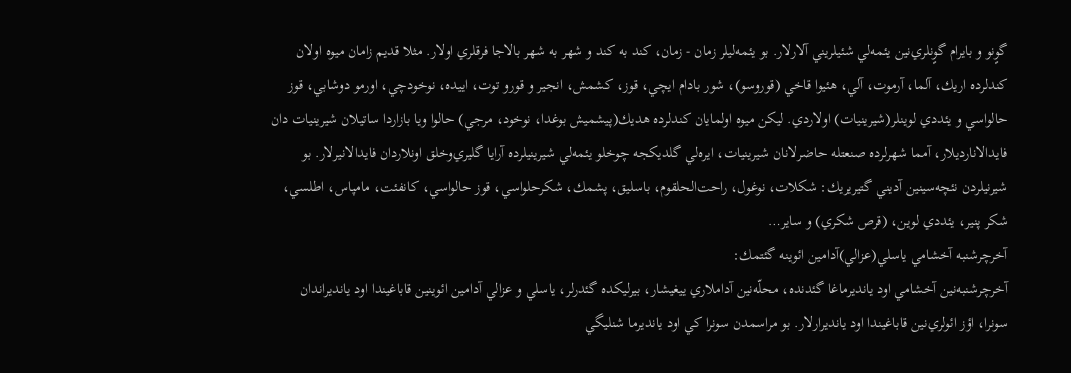گوٍنو و بايرام گوٍنلري‌نين يئمه‌لي شئيلريني آلارلار. بو يئمه‌ليلر زمان - زمان، ‌كند به كند و شهر به شهر بالاجا فرقلري اولار. مثلا قديم زامان ميوه اولان كندلرده اريك،‌ آلما، آرموت، آلي، هئيوا قاخي (قوروسو)، شور بادام ايچي، قوز، كشمش،‌ انجير و قورو توت، اييده،‌ نوخودچي،‌ اورمو دوشابي،‌ قوز حالواسي و يئددي لوينلر(شيرينيات) اولاردي. ليكن ميوه اولمايان كندلرده هديك(پيشميش ‌بوغدا،‌ نوخود، مرجي‌) حالوا ويا بازاردا ساتيلان شيرينيات دان فايدالانارديلار، آمما شهرلرده صنعتله حاضرلانان شيرينيات، ايره‌لي گلديكجه چوخلو يئمه‌لي شيرينيلرده آرايا گليري‌وخلق اونلاردان فايدالانيرلار. بو شيرنيلردن نئچه‌سينين آديني گتيريريك: شكلات، نوغول، راحت‌الحلقوم، باسليق، پشمك،‌ شكر‌حلواسي، قوز حالواسي،‌ كانفئت، مامپاس، اطلسي، شكر پنير، يئددي لوين، (قرص شكري) و ساير…
آخرچرشنبه آخشامي ياسلي(عزالي)آدامين ائوينه گئتمك:
آخرچرشنبه‌نين آخشامي اود يانديرماغا گئدنده، محلّه‌نين آداملاري ييغيشار، بيرليكده گئدرلر، ياسلي و عزالي آدامين ائوينين قاباغيندا اود يانديراندان سونرا، اؤز ائولري‌نين قاباغيندا اود يانديرارلار. بو مراسمدن سونرا كي اود يانديرما شنليگي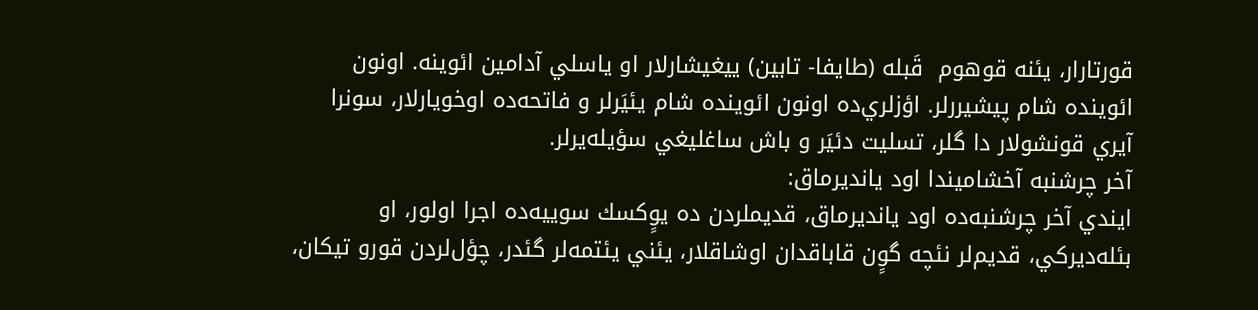قورتارار، يئنه قوهوم  قَبله (طايفا- تابين) ييغيشارلار او ياسلي آدامين ائوينه. اونون ائوينده شام پيشيررلر. اؤزلري‌ده اونون ائوينده شام يئيَرلر و فاتحه‌ده اوخويارلار، سونرا آيري قونشولار دا گلر، تسليت دئيَر و باش ساغليغي سؤيله‌يرلر.
آخر چرشنبه آخشاميندا اود يانديرماق:
ايندي آخر چرشنبه‌ده اود يانديرماق، قديملردن ده يوٍكسك سوييه‌ده اجرا اولور، او بئله‌دير‌كي، قديم‌لر نئچه گوٍن قاباقدان اوشاقلار، يئني يئتمه‌لر گئدر، چؤل‌لردن قورو تيكان،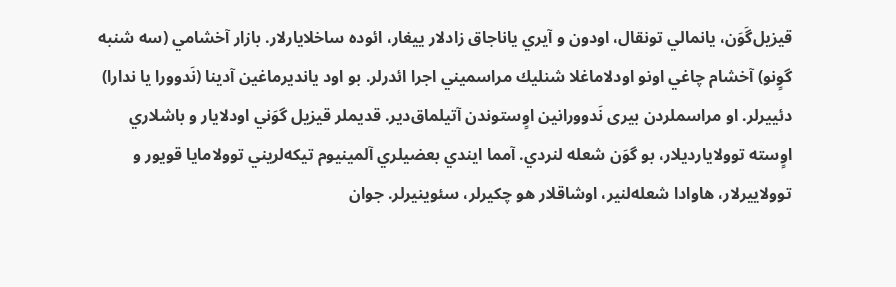قيزيل‌گَوَن، يانمالي تونقال، اودون و آيري ياناجاق زادلار ييغار، ائوده ساخلايارلار. بازار آخشامي (سه شنبه گوٍنو) آخشام چاغي اونو اودلاماغلا شنليك مراسميني اجرا ائدرلر. بو اود يانديرماغين آدينا (نَدوورا يا ندارا) دئیيرلر. او مراسملردن بيری نَدوورانين اوٍستوندن آتيلماق‌دير. قديملر قيزيل گوَني اودلايار و باشلاري اوٍسته توولايارديلار، بو گوَن شعله لنردي. آمما ايندي بعضيلري آلمينيوم تيكه‌لريني توولامايا قويور و توولاييرلار، هاوادا شعله‌لنير، اوشاقلار هو چكيرلر، سئوينيرلر. جوان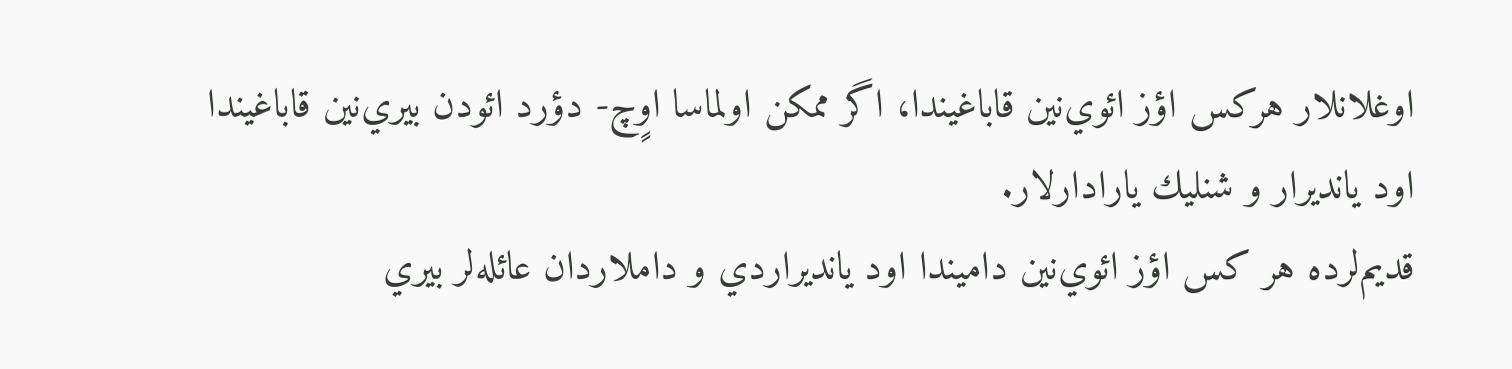اوغلانلار هركس اؤز ائوي‌نين قاباغيندا، اگر ممكن اولماسا اوٍچ- دؤرد ائودن بيري‌نين قاباغيندا اود يانديرار و شنليك يارادارلار.
قديم‌لرده هر كس اؤز ائوي‌نين داميندا اود يانديراردي و داملاردان عائله‌لر بيري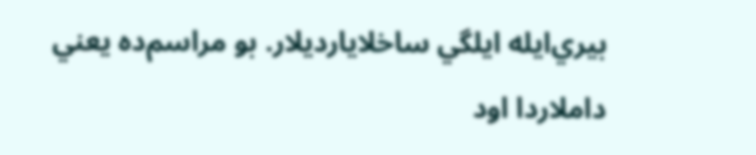بيري‌ايله ايلگي ساخلايارديلار. بو مراسم‌ده يعني داملاردا اود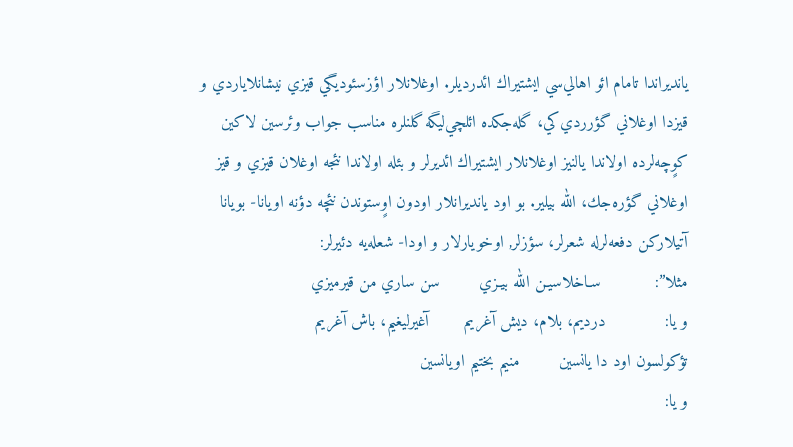يانديراندا تامام ائو اهالي‌سي ايشتيراك ائدرديلر. اوغلانلار اؤزسئوديگي قيزي نيشانلاياردي و قيزدا اوغلاني گؤرردي‌كي، گله‌جكده ائلچي‌ليگه گلنلره مناسب جواب وئرسين لاكين كوٍچه‌لرده اولاندا يالنيز اوغلانلار ايشتيراك ائديرلر و بئله اولاندا نئجه اوغلان قيزي و قيز اوغلاني گؤره‌جك، الله بيلير. بو اود يانديرانلار اودون اوٍستوندن نئچه دؤنه اويانا- بويانا آتيلاركن دفعه‌لرله شعرلر، سؤزلر, اوخويارلار و اودا- شعله‌يه دئيرلر:
مثلا”:           سـاخلاسيـن الله بيـزي        سن ساري من قيرميزي
و يا:            درديم، بلام، ديش آغريم       آغيرليغيم، باش آغريم
تؤكولسون اود دا يانسين        منيم بختيم اويانسين
و يا: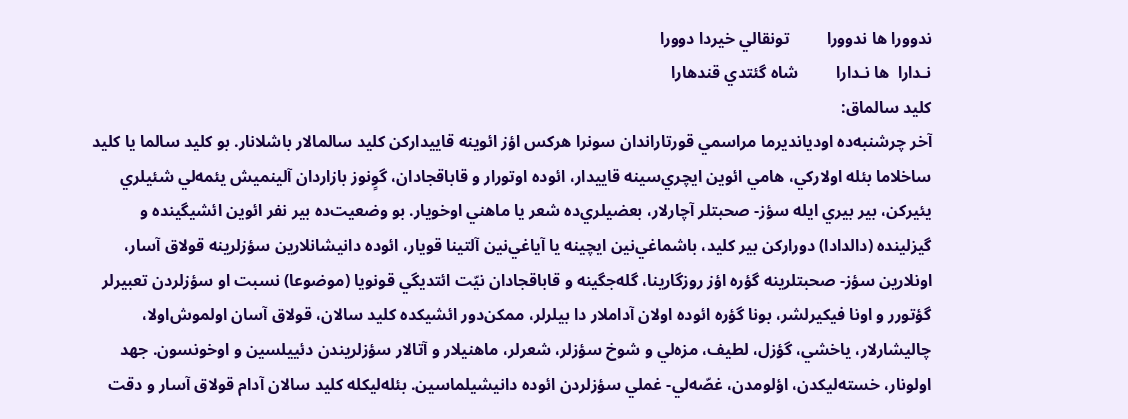ندوورا ها ندوورا         تونقالي خيردا دوورا
نـدارا  ها نـدارا         شاه گئتدي قندهارا
كليد سالماق:
آخر چرشنبه‌ده اوديانديرما مراسمي قورتاراندان سونرا هركس اؤز ائوينه قاييداركن كليد سالمالار باشلانار. بو كليد سالما يا كليد ساخلاما بئله اولار‌كي، هامي ائوين ايچري‌سينه قاييدار، ائوده اوتورار و قاباقجادان، گوٍنوز بازاردان آلينميش يئمه‌لي شئيلري يئيركن، بير بيري ايله سؤز- صحبتلر آچارلار، بعضيلري‌ده شعر يا ماهني اوخويار. بو وضعيت‌ده بير نفر ائوين ائشيگينده و گيزلينده (دالدادا) دوراركن بير كليد، باشماغي‌نين ايچينه يا آياغي‌نين آلتينا قويار، ائوده دانيشانلارين سؤزلرينه قولاق آسار، اونلارين سؤز- صحبتلرينه گؤره اؤز روزگارينا، گله‌جگينه و قاباقجادان نيّت ائتديگي قونويا (موضوعا) نسبت او سؤزلردن تعبيرلر گؤتورر و اونا فيكيرلشر، بونا گؤره ائوده‌ اولان آداملار دا بيلرلر، ممكن‌دور ائشيكده كليد سالان، قولاق آسان اولموش‌اولا، چاليشارلار، ياخشي، گؤزل، لطيف، مزه‌لي و شوخ سؤزلر، شعرلر، ماهنيلار و آتالار سؤزلريندن دئييلسين و اوخونسون. جهد اولونار، خسته‌ليكدن، اؤلومدن، غصّه‌لي- غملي سؤزلردن ائوده دانيشيلماسين. بئله‌ليكله كليد سالان آدام قولاق آسار و دقت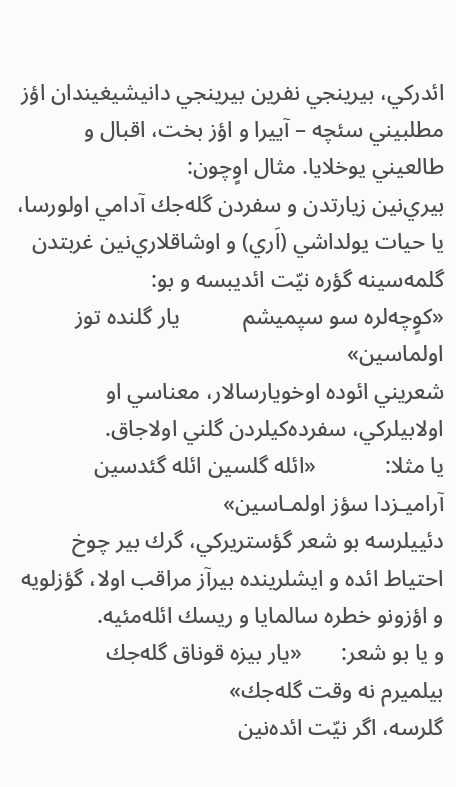ائدركي، بيرينجي نفرين بيرينجي دانيشيغيندان اؤز مطلبيني سئچه – آييرا و اؤز بخت، اقبال و طالعيني يوخلايا. مثال اوٍچون:
بيري‌نين زيارتدن و سفردن گله‌جك آدامي اولورسا، يا حيات يولداشي (اَري) و اوشاقلاري‌نين غربتدن گلمه‌سينه گؤره نيّت ائديبسه و بو:
«كوٍچه‌لره سو سپميشم           يار گلنده توز اولماسين»
شعريني ائوده اوخويارسالار، معناسي او اولا‌بيلر‌كي، سفرده‌كيلردن گلني اولاجاق.
يا مثلا:            «ائله گلسين ائله گئدسين        آراميـزدا سؤز اولمـاسين»
دئييلرسه بو شعر گؤسترير‌كي، گرك بير چوخ احتياط ائده و ايشلرينده بيرآز مراقب اولا، گؤزلويه و اؤزونو خطره سالمايا و ريسك ائله‌مئيه.
و يا بو شعر:       «يار بيزه قوناق گله‌جك            بيلميرم نه وقت گله‌جك»
گلرسه، اگر نيّت ائده‌نين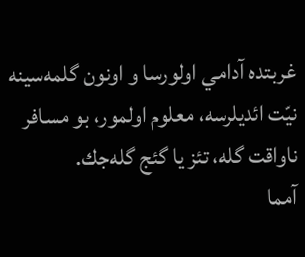غربتده آدامي اولورسا و اونون گلمه‌سينه نيّت ائديلرسه، معلوم اولمور، بو مسافر ناواقت گله، تئز يا گئج گله‌جك.
آمما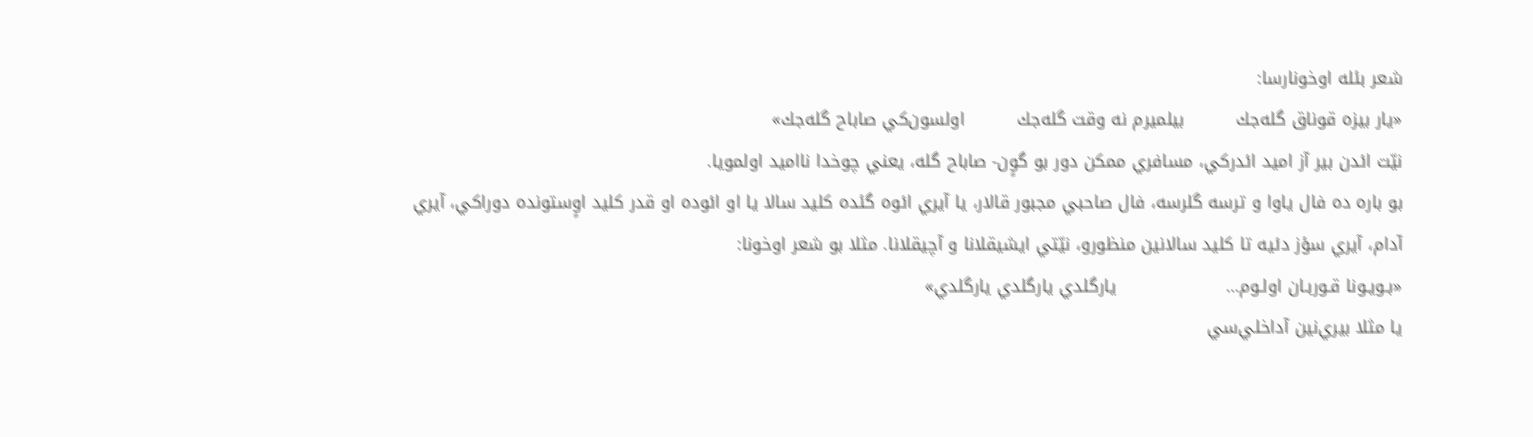شعر بئله اوخونارسا:
«يار بيزه قوناق گله‌جك         بيلميرم نه وقت گله‌جك         اولسون‌كي صاباح گله‌جك»
نيّت ائدن بير آز اميد ائدركي، مسافري ممكن دور بو گوٍن- صاباح گله، يعني چوخدا نااميد اولمويا.
بو باره ده فال ياوا و ترسه گلرسه، فال صاحبي مجبور قالار، يا آيري ائوه گئده كليد سالا يا او ائوده او قدر كليد اوٍستونده دوراكي، آيري آدام، آيري سؤز دئيه تا كليد سالانين منظورو، نيّتي ايشيقلانا و آچيقلانا. مثلا بو شعر اوخونا:
«بـويـونا قـوربـان اولـوم…                   يارگلدي يارگلدي يارگلدي»
يا مثلا بيري‌نين آداخلي‌سي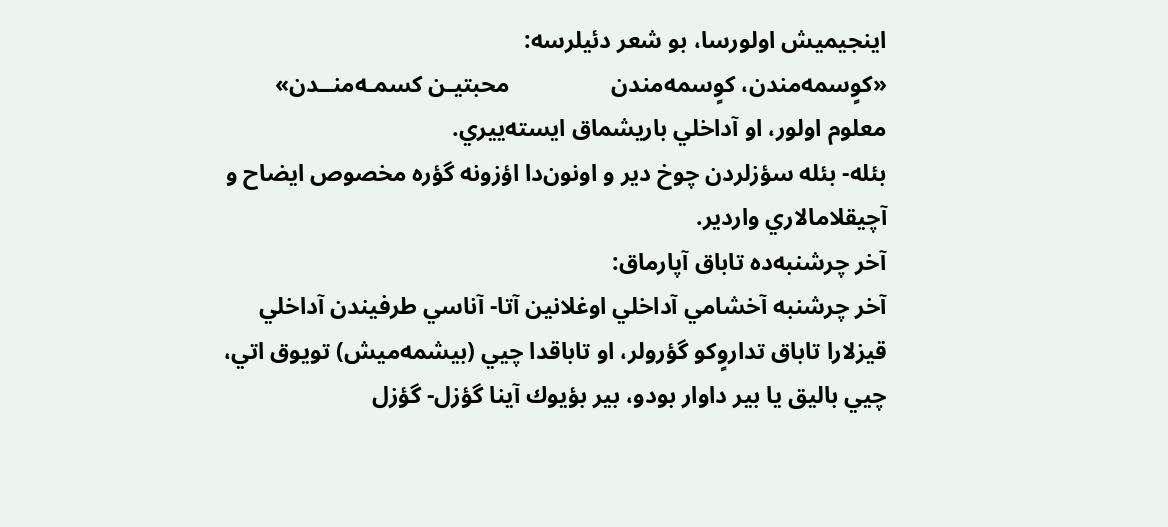اينجيميش اولورسا، بو شعر دئيلرسه:
«كوٍسمه‌مندن، كوٍسمه‌مندن                 محبتيـن كسمـه‌منــدن»
معلوم اولور، او آداخلي باريشماق ايسته‌ييري.
بئله- بئله سؤزلردن چوخ دير و اونون‌دا اؤزونه گؤره مخصوص ايضاح و آچيقلامالاري واردير.
آخر چرشنبه‌ده تاباق آپارماق:
آخر چرشنبه آخشامي آداخلي اوغلانين آتا- آناسي طرفيندن آداخلي قيزلارا تاباق تداروٍكو گؤرولر، او تاباقدا چيي (بيشمه‌ميش) تويوق اتي، چيي باليق يا بير داوار بودو، بير بؤيوك آينا گؤزل- گؤزل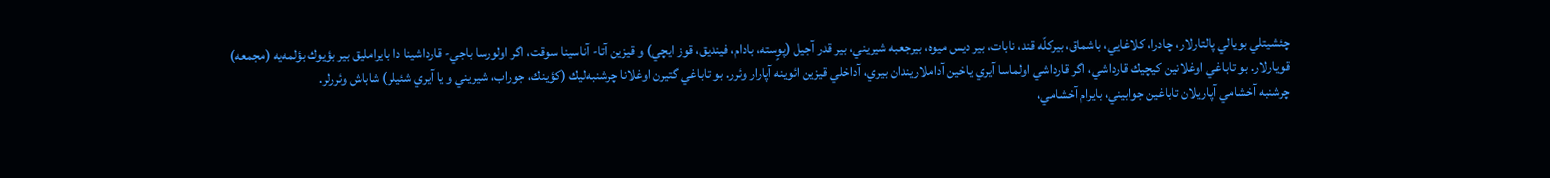چئشيتلي بويالي پالتارلار، چادرا، كلاغايي، باشماق، بيركلّه قند، نابات، بير ديس ميوه، بيرجعبه شيريني، بير قدر آجيل (پوٍسته، بادام، فينديق، قوز ايچي) و قيزين آتا- آناسينا سوقت، اگر اولورسا باجي- قارداشينا دا بايرامليق بير بؤيوك بؤلمه‌يه (مجمعه) قويارلار. بو تاباغي اوغلانين كيچيك قارداشي، اگر قارداشي اولماسا آيري ياخين آداملاريندان بيري، آداخلي قيزين ائوينه آپارار وئرر. بو تاباغي گتيرن اوغلانا چرشنبه‌ليك (كؤينك، جوراب، شيريني و يا آيري شئيلر) شاباش وئررلر.
چرشنبه آخشامي آپاريلان تاباغين جوابيني، بايرام آخشامي،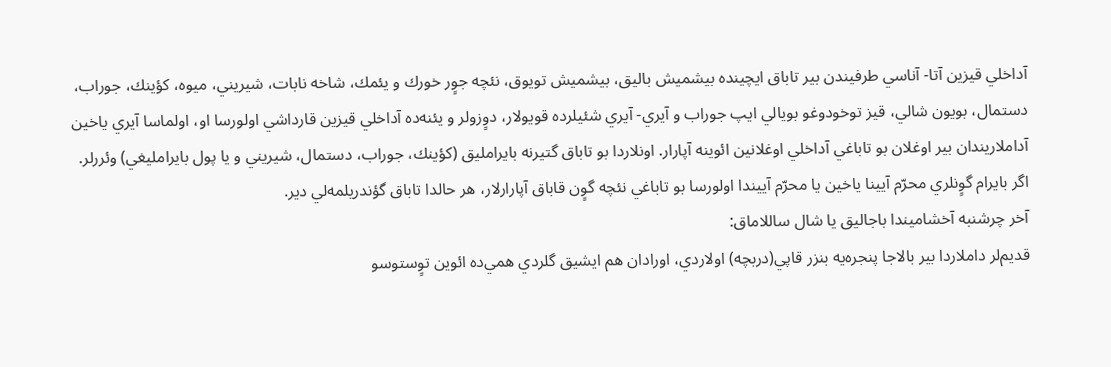آداخلي قيزين آتا- آناسي طرفيندن بير تاباق ايچينده بيشميش باليق، بيشميش تويوق، نئچه جوٍر خورك و يئمك، شاخه نابات، شيريني، ميوه، كؤينك، جوراب، دستمال، بويون شالي، قيز توخودوغو بويالي ايپ جوراب و آيري- آيري شئيلرده قويولار، دوٍزولر و يئنه‌ده آداخلي قيزين قارداشي اولورسا او، اولماسا آيري ياخين آداملاريندان بير اوغلان بو تاباغي آداخلي اوغلانين ائوينه آپارار. اونلاردا بو تاباق گتيرنه بايرامليق (كؤينك، جوراب، دستمال، شيريني و يا پول بايرامليغي) وئررلر.
اگر بايرام گوٍنلري محرّم آيينا ياخين يا محرّم آييندا اولورسا بو تاباغي نئچه گوٍن قاباق آپارارلار، هر حالدا تاباق گؤندريلمه‌لي دير.
آخر چرشنبه آخشاميندا باجاليق يا شال ساللاماق:
قديم‌لر داملاردا بير بالاجا پنجره‌يه بنزر قاپي(دربچه) اولاردي، اورادان هم ايشيق گلردي همي‌ده ائوين توٍستوسو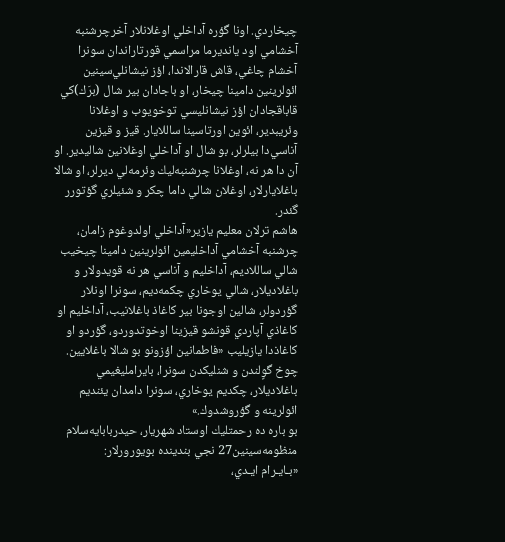چيخاردي. اونا گؤره آداخلي اوغلانلار آخرچرشنبه آخشامي اود يانديرما مراسمي قورتاراندان سونرا آخشام چاغي، قاش قارالاندا، اؤز نيشانلي‌سينين ائولرينين دامينا چيخار، او باجادان بير شال (برَك)كي قاباقجادان اؤز نيشانليسي توخويوب و اوغلانا وئريبدير، ائوين اورتاسينا ساللايار. قيز و قيزين آناسي‌دا بيلرلر، بو شال او آداخلي اوغلانين شاليدير. او آن دا هر نه، اوغلانا چرشنبه‌ليك وئرمه‌لي ديرلر، او شالا باغلايارلار، اوغلان شالي داما چكر و شئيلري گؤتورر گئدر.
هاشم ترلان معليم يازير«آداخلي اولدوغوم زامان، چرشنبه آخشامي آداخليمين ائولرينين دامينا چيخيب شالي ساللاديم، آداخليم و آناسي هر نه قويدولار و باغلاديلار، شالي يوخاري چكمه‌ديم، سونرا اونلار گؤردولر، شالين اوجونا بير كاغاذ باغلانيب، آداخليم او كاغاذي آپاردي قونشو قيزينا اوخوتدوردو، گؤردو او كاغاذدا يازيليب «فاطمانين اؤزونو بو شالا باغلايين. چوخ گوٍلندن و شنليكدن سونرا، بايرامليغيمي باغلاديلار، چكديم يوخاري، سونرا دامدان يئنديم ائولرينه و گؤروشدوك.»
بو باره ده رحمتليك اوستاد شهريار، حيدربابايه‌سلام منظومه‌سينين27 نجي بندينده بويورورلار:
«بـايـرام ايـدي،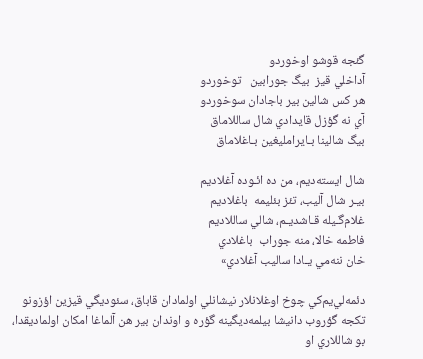گئجه قوشو اوخوردو
آداخلي قيز  بيگ جورابين   توخوردو
هر كس شالين بير باجادان سوخوردو
آي نه گؤزل قايدادي شال ساللاماق
بيگ شالينا بـايرامليغين بـاغلاماق

شال ايسته‌ديم، من ده ائـوده آغلاديم
بيـر شال آليب، تئز بئليمه  باغلاديم
غلام‌گـيله قـاشديـم، شالي ساللاديم
فاطمه خالا، منه جوراب  باغلادي
خان ننه‌مي يـادا ساليب آغلادي»

دئمه‌لي‌يم‌كي چوخ اوغلانلار نيشانلي اولمادان قاباق، سئوديگي قيزين اؤزونو تكجه گؤروب دانيشا بيلمه‌ديگينه گؤره و اوندان بير هن آلماغا امكان اولماديقدا،‌ بو شاللاري او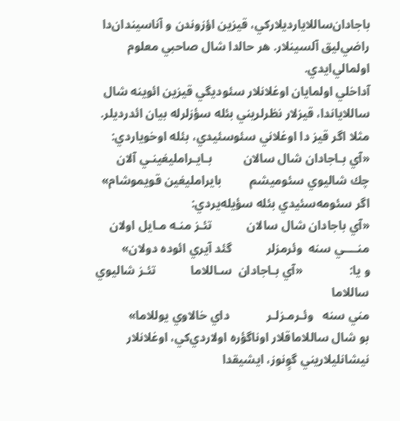باجادان‌ساللايارديلاركي، قيزين اؤزوندن و آناسيندان‌‌‌دا راضي‌ليق آلسينلار. هر حالدا شال صاحبي معلوم اولمالي‌ايدي.
آداخلي اولمايان اوغلانلار سئوديگي قيزين ائوينه شال ساللاياندا، ‌قيزلار نظرلريني بئله سؤزلرله بيان ائدرديلر.
مثلا اگر قيز دا اوغلاني سئوسئيدي، بئله اوخوياردي:
«آي بـاجادان شال سالان          بـايـرامليغينـي آلان
چك شاليوي سئوميشم         بايرامليغين قويموشام»
اگر سئومه‌سئيدي بئله سؤيله‌يردي:
«آي باجادان شال سالان           تئـز منـه مـايل اولان
منــــي سنه  وئرمزلر           گئد آيري ائوده دولان»
و يا:               «آي بـاجادان  سـاللاما           تئـز شاليوي ساللاما
مني سنه   وئـرمـزلـر            داي خالاوي يوللاما»
بو شال ساللاماقلار اونا‌گؤره اولاردي‌كي، اوغلانلار نيشانليلاريني گوٍنوز، ايشيقدا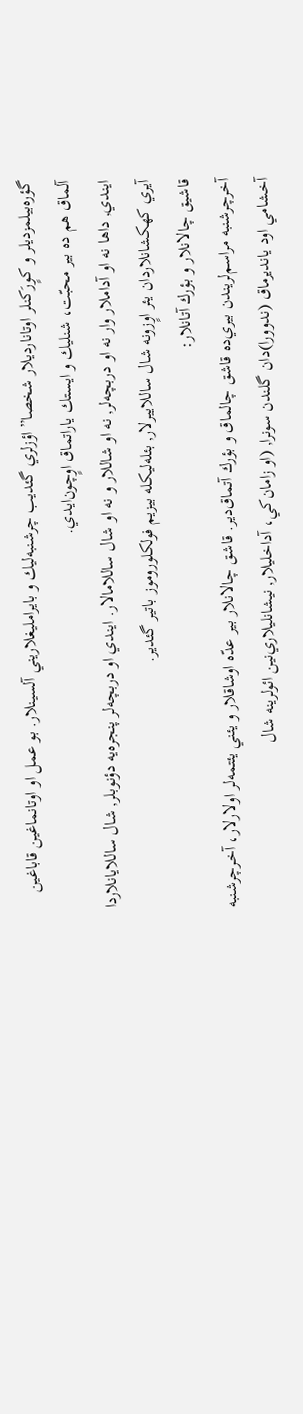گؤره‌بيلمزديلر و كوٍرَكنلر اوتانارديلار شخصا” اؤزلري گئديب چرشنبه‌ليك و بايرامليغلاريني آلسينلار. بو عمل او اوتانماغين قاباغين آلماق هم ‌ده بير محبّت، شنليك و ايستك ياراتماق اوٍچون‌ايدي.
ايندي, داها نه او آداملار وار نه او دربچه‌لر, نه او شاللار و نه او شال ساللامالار. ايندي او دربچه‌لر پنجره‌يه دؤنوبلر, شال ساللايانلاردا آيري كهكشانلاردان يئر اوٍزونه شال ساللاييرلار, بئله‌ليكله بيزيم فولكلوروموز باتير گئدير.
قاشيق چالانلار و بؤرك آتانلار:
آخرچرشنبه مراسم‌لريندن بيري‌ده قاشق چالماق و بؤرك آتماق‌دير. قاشق چالانلار بير عدّه اوشاقلار و يئني يئتمه‌لر اولارلار، آخـرچرشنبه آخشامي اود يانديرماق (ندوورا)دان گلندن سونرا, (او زامان‌كي، آداخليلار, نيشانليلاري‌نين ائولرينه شال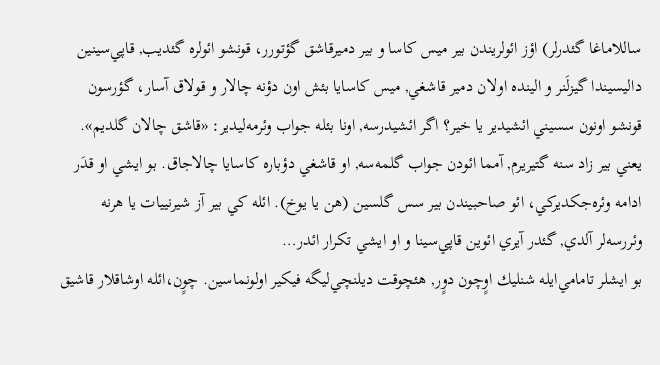ساللاماغا گئدرلر) اؤز ائولريندن بير ميس كاسا و بير دمير‌قاشق گؤتورر، قونشو ائولره گئديب, قاپي‌سينين داليسيندا گيزلَنر و الينده اولان دمير قاشغي, ميس كاسايا بئش اون دؤنه چالار و قولاق آسار، گؤرسون قونشو اونون سسيني ائشيدير يا خير؟ اگر ائشيدرسه, اونا بئله جواب وئرمه‌ليدير‌: «قاشق چالان گلديم». يعني بير زاد سنه گتيريرم, آمما ائودن جواب گلمه‌سه, او قاشغي دؤباره كاسايا چالاجاق. بو ايشي او قدَر ادامه وئره‌جكديركي، ائو صاحبيندن بير سس گلسين (هن يا يوخ). ائله كي بير آز شيرنييات يا هرنه وئررسه‌لر آلدي, گئدر آيري ائوين قاپي‌سينا و او ايشي تكرار ائدر…
بو ايشلر تامامي‌ايله شنليك اوٍچون دوٍر, هئچوقت ديلنچي‌ليگه فيكير اولونماسين. چوٍن،ائله اوشاقلار قاشيق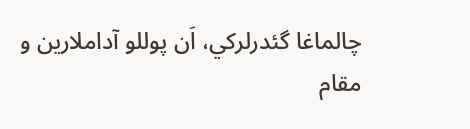چالماغا گئدرلر‌كي، اَن پوللو آداملارين و مقام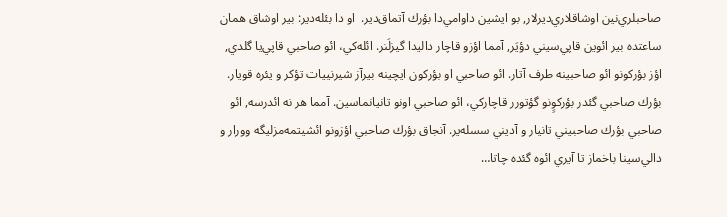صاحبلري‌نين اوشاقلاري‌ديرلار, بو ايشين داوامي‌دا بؤرك آتماق‌دير.  او دا بئله‌دير‌: بير اوشاق همان ساعتده بير ائوين قاپي‌سيني دؤيَر, آمما اؤزو قاچار داليدا گيزلَنر. ائله‌كي، ائو صاحبي قاپي‌يا گلدي, اؤز بؤركونو ائو صاحبينه طرف آتار. ائو صاحبي او بؤركون ايچينه بيرآز شيرنييات تؤكر و يئره قويار. بؤرك صاحبي گئدر بؤركوٍنو گؤتورر قاچاركي، ائو صاحبي اونو تانيانماسين. آمما هر نه ائدرسه, ائو صاحبي بؤرك صاحبيني تانيار و آديني سسله‌ير. آنجاق بؤرك صاحبي اؤزونو ائشيتمه‌مزليگه وورار و دالي‌سينا باخماز تا آيري ائوه گئده چاتا…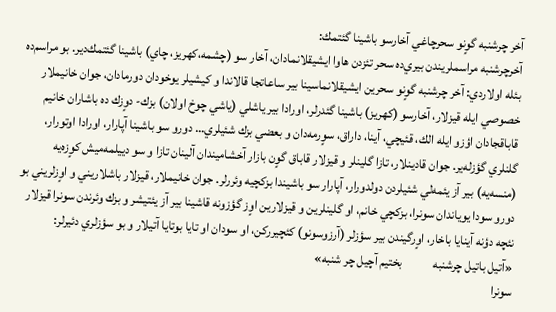آخر چرشنبه گوٍنو سحرچاغي آخارسو باشينا گئتمك:
آخرچرشنبه مراسملريندن بيري‌ده سحر تئزدن هاوا ايشيقلانمادان، آخار سو (چشمه،كهريز، چاي) باشينا گئتمك‌دير. بو مراسم‌ده بئله اولاردي: آخر چرشنبه‌ گوٍنو سحرين ايشيقلانماسينا بير ساعاتجا قالاندا و كيشيلر يوخودان دورمادان، جوان خانيملار خصوصي ايله قيزلار، آخارسو (كهريز) باشينا گئدرلر، اورادا بير ياشلي (ياشي چوخ اولان) بزك- دوٍزك ده باشاران خانيم قاباقجادان اؤزو ايله الك، قئيچي، آينا، داراق، سوٍرمه‌دان و بعضي بزك شئيلري… دورو سو باشينا آپارار، اورادا اوتورار، گلنلري گؤزله‌ير. جوان قادينلار، تازا گلينلر و قيزلار قاباق گوٍن بازار آخشاميندان آلينان تازا و سو دييلمه‌ميش كوٍزه‌يه (منسه‌يه) بير آز يئمه‌لي شئيلردن دولدورار، آپارار سو باشيندا بزكچيه وئررلر. جوان خانيملار، قيزلار باشلاريني و اوٍزلريني بو دورو سودا يوياندان سونرا، بزكچي خانم، او گلينلرين و قيزلارين اوٍز گؤزونه قاشينا بير آز يئتيشر و بزك وئرندن سونرا قيزلار نئچه دؤنه آينايا باخار، اوٍرگيندن بير سؤزلر (آرزوسونو) كئچيرركن، او سودان او تايا بوتايا آتيلار و بو سؤزلري دئيرلر:
«آتيل باتيل چرشنبه            بختيم آچيل چر شنبه»
سونرا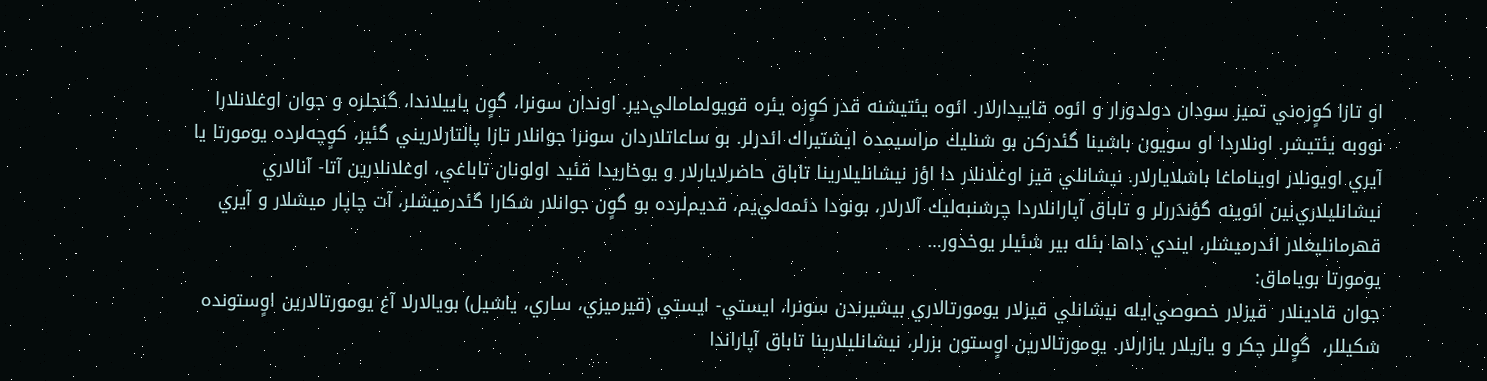او تازا كوٍزه‌ني تميز سودان دولدورار و ائوه قاييدارلار. ائوه يئتيشنه قدر كوٍزه يئره قويولمامالي‌دير. اوندان سونرا‌، گوٍن ياييلاندا، گنجلره و جوان اوغلانلارا نووبه يئتيشر. اونلاردا او سويون باشينا گئدركن بو شنليك مراسيمده ايشتيراك ائدرلر. بو ساعاتلاردان سونرا جوانلار تازا پالتارلاريني گئير، كوٍچه‌لرده يومورتا يا آيري اويونلار اويناماغا باشلايارلار. نيشانلي قيز اوغلانلار دا اؤز نيشانليلارينا تاباق حاضرلايارلار و يوخاريدا قئيد اولونان تاباغي، اوغلانلارين آتا- آنالاري نيشانليلاري‌نين ائوينه گؤندَررلر و تاباق آپارانلاردا چرشنبه‌ليك آلارلار، بونودا دئمه‌لي‌يم، قديم‌لرده بو گوٍن جوانلار شكارا گئدرميشلر، آت چاپار ميشلار و آيري قهرمانليغلار ائدرميشلر، ايندي داها بئله بير شئيلر يوخدور…
يومورتا بوياماق:
جوان قادينلار  قيزلار خصوصي‌ايله نيشانلي قيزلار يومورتالاري بيشيرندن سونرا، ايستي- ايستي (قيرميزي، ساري، ياشيل) بويالارلا آغ يومورتا‌لارين اوٍستونده شكيللر،  گوٍللر چكر و يازيلار يازارلار. يومورتالارين اوٍستون بزرلر، نيشانليلارينا تاباق آپاراندا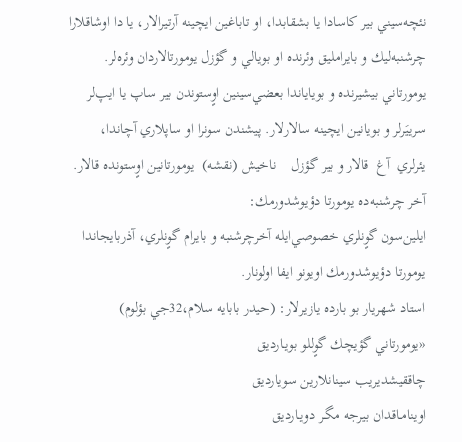نئچه‌سيني بير كاسادا يا بشقابدا، او تاباغين ايچينه آرتيرالار، يا دا اوشاقلارا چرشنبه‌ليك و بايرامليق وئرنده او بويالي و گؤزل يومورتالاردان وئره‌لر. يومورتاني بيشيرنده و بوياياندا بعضي‌سينين اوٍستوندن بير ساپ يا ايپ‌لر سرييَرلر و بويانين ايچينه سالارلار. پيشندن سونرا او ساپلاري آچاندا، يئرلري  آغ  قالار و بير گؤزل    ناخيش (نقشه)  يومورتانين اوٍستونده قالار.
آخر چرشنبه‌ده يومورتا دؤيوشدورمك:
ايلين‌سون گوٍنلري خصوصي‌ايله آخرچرشنبه و بايرام گوٍنلري، آذربايجاندا يومورتا دؤيوشدورمك اويونو ايفا اولونار.
استاد شهريار بو بارده يازيرلار: (حيدر بابايه سلام،32جي بؤلوم)
«يومورتاني گؤيچك گوٍللو بويـارديق
چاققيشديريب سينانلارين سويارديق
اوينامـاقدان بيرجه مگـر دويـارديق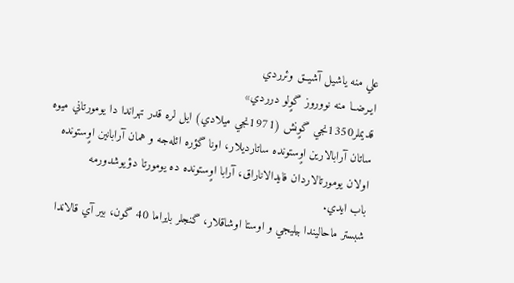علي منه ياشيل آشيــق وئرردي
ايـرضــا منه نووروز گوٍلو درردي»
قديملر1350نجي گوٍنش (1971نجي ميلادي) ايل لره قدر تهراندا دا يومورتاني ميوه ساتان آرابالارين اوٍستونده ساتارديلار، اونا گؤره ائله‌جه‌ و همان آرابانين اوٍستونده‌ اولان يومورتالاردان فايدالاناراق، آرابا اوٍستونده ‌ده يومورتا دؤيوشدورمه باب ‌ايدي.
شبستر ماحاليندا بيليجي و اوستا اوشاقلار، گنجلر بايراما 40 گون، بير آي قالاندا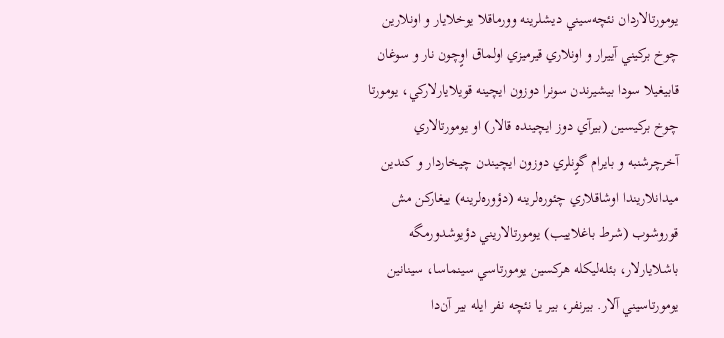يومورتالاردان نئچه‌سيني ديشلرينه وورماقلا يوخلايار و اونلارين چوخ بركيني آييرار و اونلاري قيرميزي اولماق اوٍچون نار و سوغان قابيغيلا سودا بيشيرندن سونرا دوزون ايچينه قويلايارلار‌كي، يومورتا چوخ بركيسين (بيرآي دوز ايچينده قالار) او يومورتالاري آخرچرشنبه و بايرام گوٍنلري دوزون ايچيندن چيخاردار و كندين ميدانلاريندا اوشاقلاري چئوره‌لرينه (دؤوره‌لرينه) ييغاركن مش‌ قوروشوب (شرط‌ باغلاييب) يومورتالاريني دؤيوشدورمگه باشلايارلار، بئله‌ليكله هركسين يومورتاسي سينماسا، سينانين يومورتاسيني آلار. بيرنفر، بير يا نئچه نفر ايله بير آن‌دا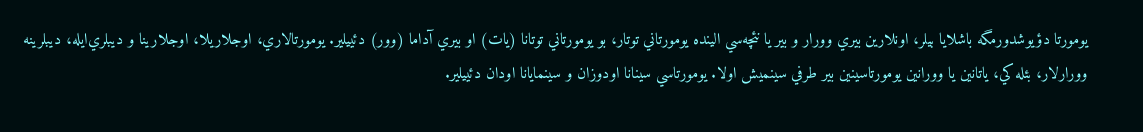يومورتا دؤيوشدورمگه باشلايا بيلر، اونلارين بيري وورار و بير يا نئچه‌سي الينده يومورتاني توتار، بو يومورتاني توتانا (يات) او بيري آداما (وور) دئييلير. يومورتالاري، اوجلاريلا، اوجلارينا و ديبلري‌ايله، ديبلرينه وورارلار، بئله كي، ياتانين يا وورانين يومورتا‌سينين بير طرفي سينميش اولا. يومورتاسي سينانا اودوزان و سينمايانا اودان دئییلير.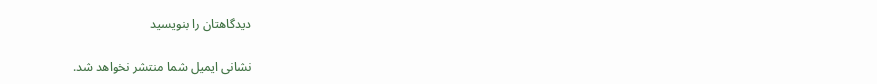دیدگاهتان را بنویسید

نشانی ایمیل شما منتشر نخواهد شد.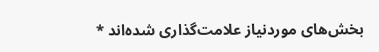بخش‌های موردنیاز علامت‌گذاری شده‌اند *